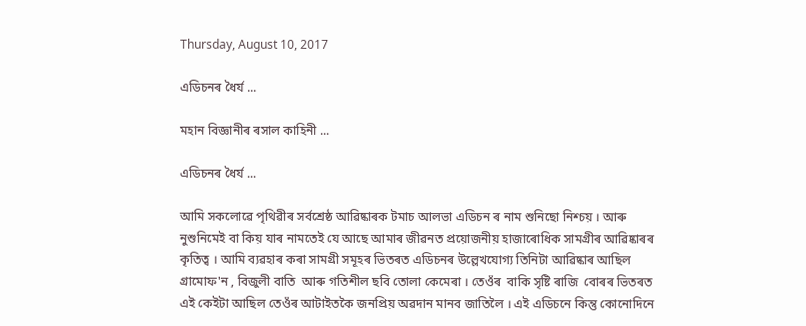Thursday, August 10, 2017

এডিচনৰ ধৈৰ্য ...

মহান বিজ্ঞানীৰ ৰসাল কাহিনী ...

এডিচনৰ ধৈৰ্য ...

আমি সকলোৱে পৃথিৱীৰ সৰ্বশ্ৰেষ্ঠ আৱিষ্কাৰক টমাচ আলভা এডিচন ৰ নাম শুনিছো নিশ্চয় । আৰু নুশুনিমেই বা কিয় যাৰ নামতেই যে আছে আমাৰ জীৱনত প্ৰয়োজনীয় হাজাৰোধিক সামগ্ৰীৰ আৱিষ্কাৰৰ কৃতিত্ব । আমি ব্যৱহাৰ কৰা সামগ্ৰী সমূহৰ ভিতৰত এডিচনৰ উল্লেখযোগ্য তিনিটা আৱিষ্কাৰ আছিল গ্ৰামোফ'ন , বিজুলী বাতি  আৰু গতিশীল ছবি তোলা কেমেৰা । তেওঁৰ  বাকি সৃষ্টি ৰাজি  বোৰৰ ভিতৰত এই কেইটা আছিল তেওঁৰ আটাইতকৈ জনপ্ৰিয় অৱদান মানব জাতিলৈ । এই এডিচনে কিন্তু কোনোদিনে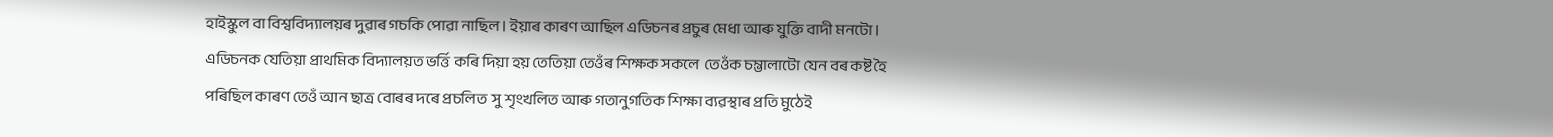হাইস্কুল বা বিশ্ববিদ্যালয়ৰ দুৱাৰ গচকি পোৱা নাছিল । ইয়াৰ কাৰণ আছিল এডিচনৰ প্ৰচুৰ মেধা আৰু যুক্তি বাদী মনটো । এডিচনক যেতিয়া প্ৰাথমিক বিদ্যালয়ত ভৰ্ত্তি কৰি দিয়া হয় তেতিয়া তেওঁৰ শিক্ষক সকলে  তেওঁক চম্ভালাটো যেন বৰ কষ্ট হৈ পৰিছিল কাৰণ তেওঁ আন ছাত্ৰ বোৰৰ দৰে প্ৰচলিত  সু শৃংখলিত আৰু গতানুগতিক শিক্ষা ব্যৱস্থাৰ প্ৰতি মুঠেই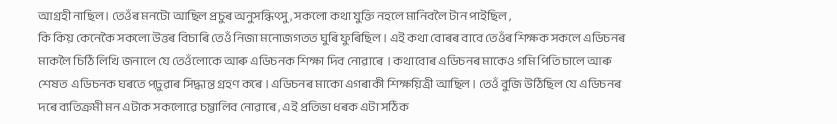আগ্ৰহী নাছিল । তেওঁৰ মনটো আছিল প্ৰচুৰ অনুসন্ধিৎসু , সকলো কথা যুক্তি নহলে মানিবলৈ টান পাইছিল ,
কি কিয় কেনেকৈ সকলো উত্তৰ বিচাৰি তেওঁ নিজা মনোজগতত ঘুৰি ফুৰিছিল । এই কথা বোৰৰ বাবে তেওঁৰ শিক্ষক সকলে এডিচনৰ মাকলৈ চিঠি লিখি জনালে যে তেওঁলোকে আৰু এডিচনক শিক্ষা দিব নোৱাৰে  । কথাবোৰ এডিচনৰ মাকেও গমি পিতি চালে আৰু শেষত  এডিচনক ঘৰতে পঢ়ুৱাৰ সিদ্ধান্ত গ্ৰহণ কৰে । এডিচনৰ মাকো এগৰাকী শিক্ষয়িত্ৰী আছিল । তেওঁ বুজি উঠিছিল যে এডিচনৰ দৰে ব্যতিক্ৰমী মন এটাক সকলোৱে চম্ভালিব নোৱাৰে , এই প্ৰতিভা ধৰক এটা সঠিক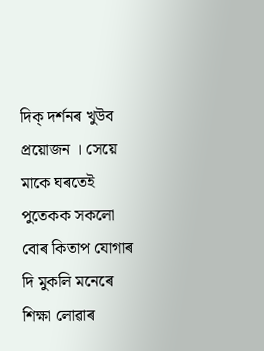দিক্ দৰ্শনৰ খুউব প্ৰয়োজন । সেয়ে মাকে ঘৰতেই পুতেকক সকলো বোৰ কিতাপ যোগাৰ দি মুকলি মনেৰে শিক্ষা লোৱাৰ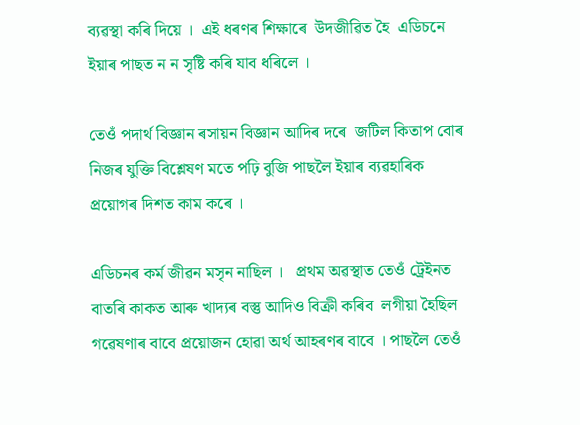ব্যৱস্থা কৰি দিয়ে ।  এই ধৰণৰ শিক্ষাৰে  উদজীৱিত হৈ  এডিচনে ইয়াৰ পাছত ন ন সৃষ্টি কৰি যাব ধৰিলে ।

তেওঁ পদাৰ্থ বিজ্ঞান ৰসায়ন বিজ্ঞান আদিৰ দৰে  জটিল কিতাপ বোৰ নিজৰ যুক্তি বিশ্লেষণ মতে পঢ়ি বুজি পাছলৈ ইয়াৰ ব্যৱহাৰিক প্ৰয়োগৰ দিশত কাম কৰে ।

এডিচনৰ কৰ্ম জীৱন মসৃন নাছিল ।   প্ৰথম অৱস্থাত তেওঁ ট্ৰেইনত বাতৰি কাকত আৰু খাদ্যৰ বস্তু আদিও বিক্ৰী কৰিব  লগীয়া হৈছিল  গৱেষণাৰ বাবে প্ৰয়োজন হোৱা অৰ্থ আহৰণৰ বাবে । পাছলৈ তেওঁ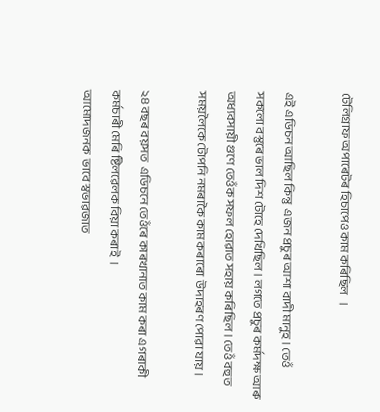টেলিগ্ৰাফ অপাৰেটৰ হিচাপেও কাম কৰিছিল   ।

এই এডিচন আছিল কিন্তু  এজন প্ৰচুৰ আশা বাদী মানুহ । তেওঁ সকলো বস্তুৰে ভাল দিশ টোহে দেখিছিল । লগতে প্ৰচুৰ কৰ্মদক্ষ আৰু অধ্যবসায়ী গুণে তেওঁক সফল হোৱাত সহায় কৰিছিল । তেওঁ বহুত সময়লৈকে টোপনি নমৰাকৈ কাম কৰাৰো  উদাহৰণ পোৱা যায় ।

২৪ বছৰ বয়সত  এডিচনে তেওঁৰে কাৰখানাত কাম কৰা এগৰাকী কৰ্মচাৰী মেৰি ষ্টিলৱেলক বিয়া কৰাই  ।
আমোদজনক  ভাবে স্বভাৱজাত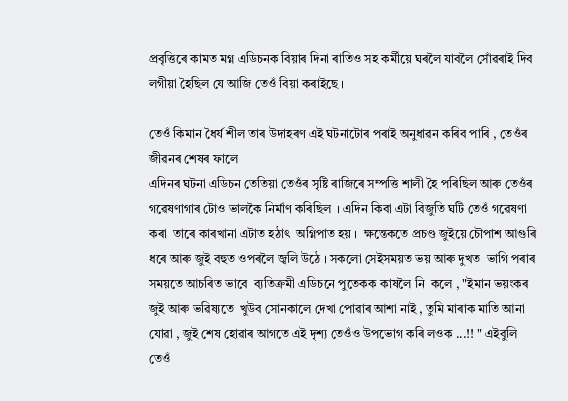প্ৰবৃত্তিৰে কামত মগ্ন এডিচনক বিয়াৰ দিনা ৰাতিও সহ কৰ্মীয়ে ঘৰলৈ যাবলৈ সোঁৱৰাই দিব লগীয়া হৈছিল যে আজি তেওঁ বিয়া কৰাইছে ।

তেওঁ কিমান ধৈৰ্য শীল তাৰ উদাহৰণ এই ঘটনাটোৰ পৰাই অনুধাৱন কৰিব পাৰি , তেওঁৰ জীৱনৰ শেষৰ ফালে
এদিনৰ ঘটনা এডিচন তেতিয়া তেওঁৰ সৃষ্টি ৰাজিৰে সম্পত্তি শালী হৈ পৰিছিল আৰু তেওঁৰ  গৱেষণাগাৰ টোও ভালকৈ নিৰ্মাণ কৰিছিল  । এদিন কিবা এটা বিজুতি ঘটি তেওঁ গৱেষণা কৰা  তাৰে কাৰখানা এটাত হঠাৎ  অগ্নিপাত হয় ।  ক্ষন্তেকতে প্ৰচণ্ড জুইয়ে চৌপাশ আগুৰি ধৰে আৰু জুই বহুত ওপৰলৈ জ্বলি উঠে । সকলো সেইসময়ত ভয় আৰু দুখত  ভাগি পৰাৰ সময়তে আচৰিত ভাবে  ব্যতিক্ৰমী এডিচনে পুতেকক কাষলৈ নি  কলে , "ইমান ভয়ংকৰ জুই আৰু ভৱিষ্যতে  খুউব সোনকালে দেখা পোৱাৰ আশা নাই , তুমি মাৰাক মাতি আনা যোৱা , জুই শেষ হোৱাৰ আগতে এই দৃশ্য তেওঁও উপভোগ কৰি লওক ...!! " এইবুলি তেওঁ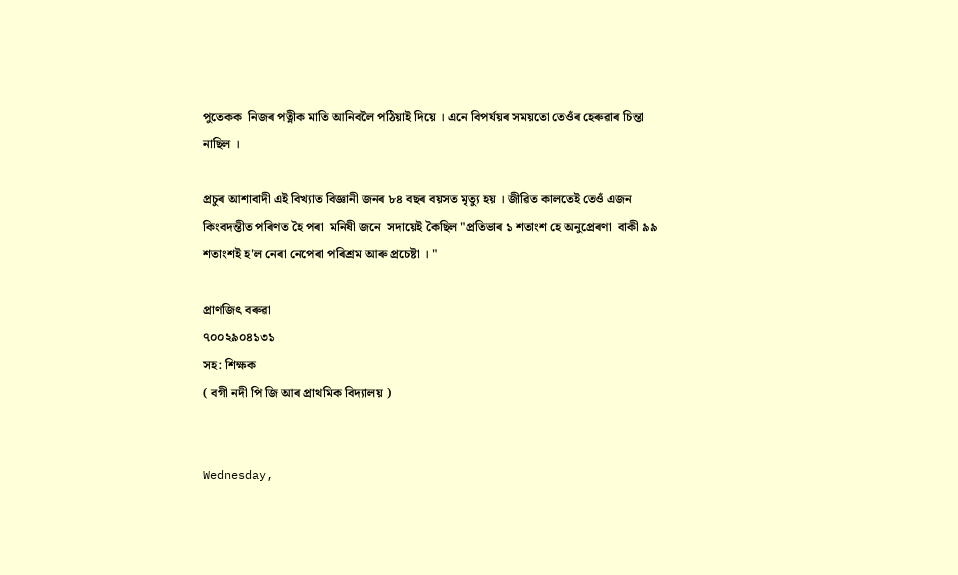পুতেকক  নিজৰ পত্নীক মাতি আনিবলৈ পঠিয়াই দিয়ে । এনে বিপৰ্যয়ৰ সময়তো তেওঁৰ হেৰুৱাৰ চিন্তা নাছিল ।

প্ৰচুৰ আশাবাদী এই বিখ্যাত বিজ্ঞানী জনৰ ৮৪ বছৰ বয়সত মৃত্যু হয় । জীৱিত কালতেই তেওঁ এজন কিংবদন্তীত পৰিণত হৈ পৰা  মনিষী জনে  সদায়েই কৈছিল "প্ৰতিভাৰ ১ শতাংশ হে অনুপ্ৰেৰণা  বাকী ৯৯ শতাংশই হ'ল নেৰা নেপেৰা পৰিশ্ৰম আৰু প্ৰচেষ্টা । "

প্ৰাণজিৎ বৰুৱা
৭০০২৯০৪১৩১
সহ: শিক্ষক
( বগী নদী পি জি আৰ প্ৰাথমিক বিদ্যালয় )


Wednesday,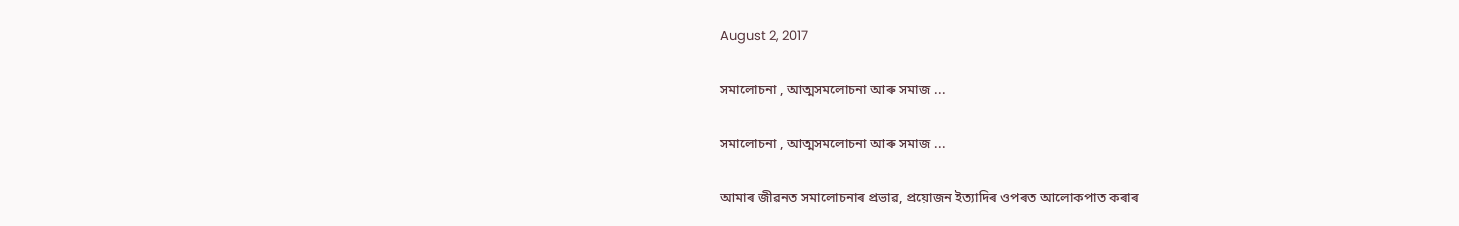August 2, 2017

সমালোচনা , আত্মসমলোচনা আৰু সমাজ ...

সমালোচনা , আত্মসমলোচনা আৰু সমাজ ...

আমাৰ জীৱনত সমালোচনাৰ প্ৰভাৱ, প্ৰয়োজন ইত্যাদিৰ ওপৰত আলোকপাত কৰাৰ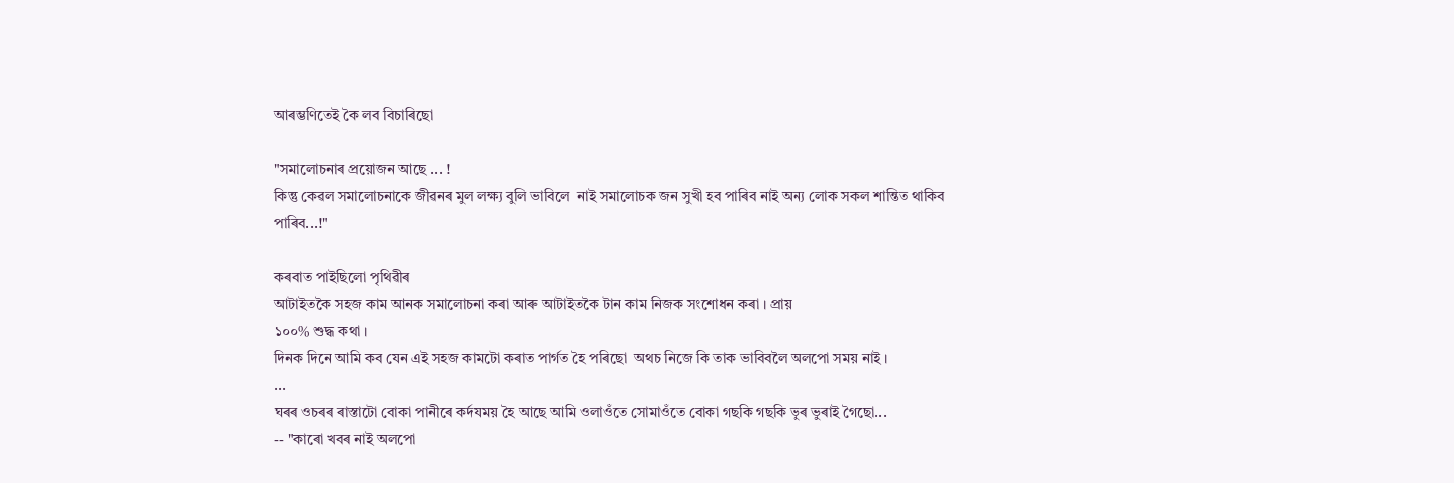আৰম্ভণিতেই কৈ লব বিচাৰিছো

"সমালোচনাৰ প্ৰয়োজন আছে ... !
কিন্তু কেৱল সমালোচনাকে জীৱনৰ মুল লক্ষ্য বুলি ভাবিলে  নাই সমালোচক জন সুখী হব পাৰিব নাই অন্য লোক সকল শান্তিত থাকিব পাৰিব...!"

কৰবাত পাইছিলো পৃথিৱীৰ
আটাইতকৈ সহজ কাম আনক সমালোচনা কৰা আৰু আটাইতকৈ টান কাম নিজক সংশোধন কৰা । প্ৰায়
১০০% শুদ্ধ কথা ।
দিনক দিনে আমি কব যেন এই সহজ কামটো কৰাত পাৰ্গত হৈ পৰিছো  অথচ নিজে কি তাক ভাবিবলৈ অলপো সময় নাই ।
...
ঘৰৰ ওচৰৰ ৰাস্তাটো বোকা পানীৰে কৰ্দযময় হৈ আছে আমি ওলাওঁতে সোমাওঁতে বোকা গছকি গছকি ভুৰ ভুৰাই গৈছো...
-- "কাৰো খবৰ নাই অলপো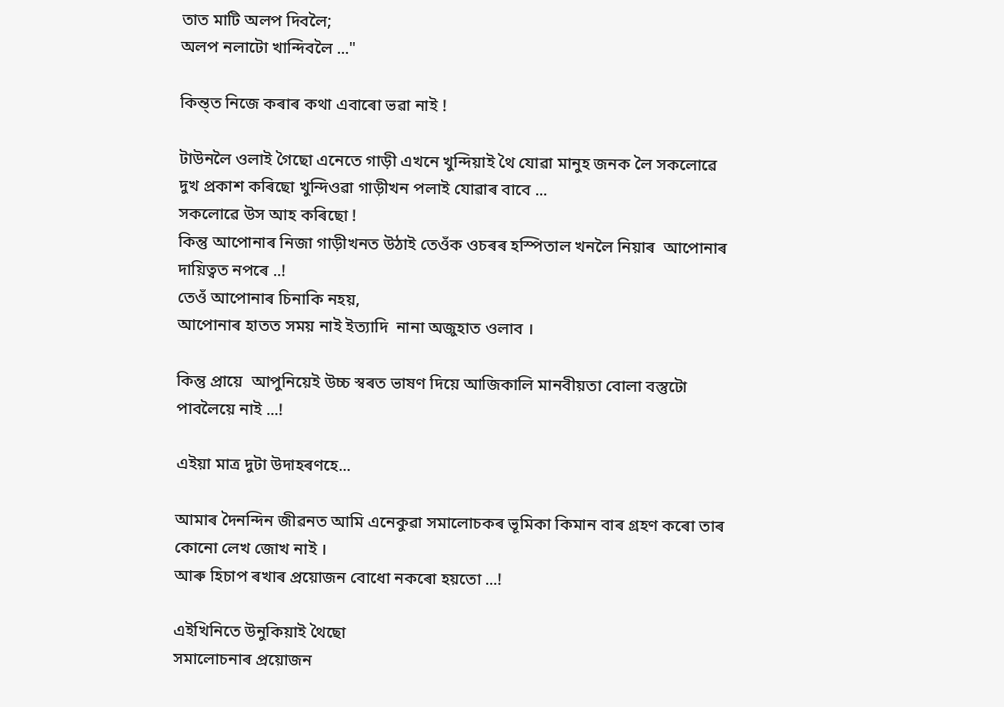তাত মাটি অলপ দিবলৈ;
অলপ নলাটো খান্দিবলৈ ..."

কিন্ত্ত নিজে কৰাৰ কথা এবাৰো ভৱা নাই !

টাউনলৈ ওলাই গৈছো এনেতে গাড়ী এখনে খুন্দিয়াই থৈ যোৱা মানুহ জনক লৈ সকলোৱে দুখ প্ৰকাশ কৰিছো খুন্দিওৱা গাড়ীখন পলাই যোৱাৰ বাবে ...
সকলোৱে উস আহ কৰিছো !
কিন্তু আপোনাৰ নিজা গাড়ীখনত উঠাই তেওঁক ওচৰৰ হস্পিতাল খনলৈ নিয়াৰ  আপোনাৰ দায়িত্বত নপৰে ..!
তেওঁ আপোনাৰ চিনাকি নহয়,
আপোনাৰ হাতত সময় নাই ইত্যাদি  নানা অজুহাত ওলাব ।

কিন্তু প্ৰায়ে  আপুনিয়েই উচ্চ স্বৰত ভাষণ দিয়ে আজিকালি মানবীয়তা বোলা বস্তুটো পাবলৈয়ে নাই ...!

এইয়া মাত্ৰ দুটা উদাহৰণহে...

আমাৰ দৈনন্দিন জীৱনত আমি এনেকুৱা সমালোচকৰ ভূমিকা কিমান বাৰ গ্ৰহণ কৰো তাৰ কোনো লেখ জোখ নাই ।
আৰু হিচাপ ৰখাৰ প্ৰয়োজন বোধো নকৰো হয়তো ...!

এইখিনিতে উনুকিয়াই থৈছো
সমালোচনাৰ প্ৰয়োজন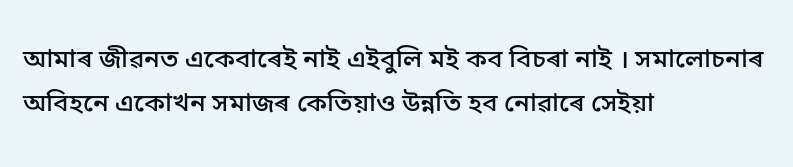আমাৰ জীৱনত একেবাৰেই নাই এইবুলি মই কব বিচৰা নাই । সমালোচনাৰ অবিহনে একোখন সমাজৰ কেতিয়াও উন্নতি হব নোৱাৰে সেইয়া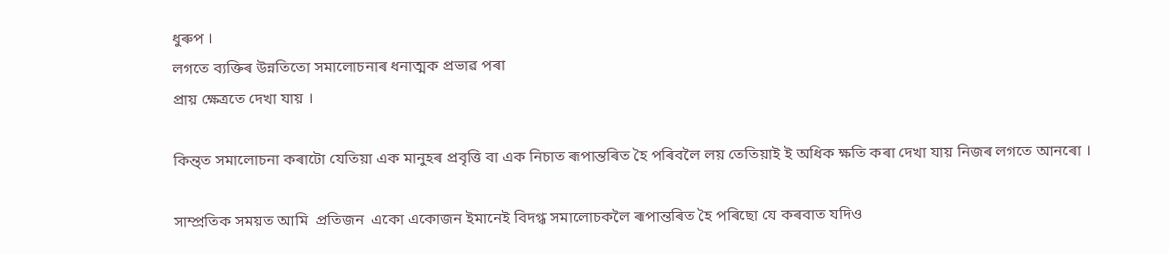ধুৰুপ ।
লগতে ব্যক্তিৰ উন্নতিতো সমালোচনাৰ ধনাত্মক প্ৰভাৱ পৰা
প্ৰায় ক্ষেত্ৰতে দেখা যায় ।

কিন্ত্ত সমালোচনা কৰাটো যেতিয়া এক মানুহৰ প্ৰবৃত্তি বা এক নিচাত ৰূপান্তৰিত হৈ পৰিবলৈ লয় তেতিয়াই ই অধিক ক্ষতি কৰা দেখা যায় নিজৰ লগতে আনৰো ।

সাম্প্ৰতিক সময়ত আমি  প্ৰতিজন  একো একোজন ইমানেই বিদগ্ধ সমালোচকলৈ ৰূপান্তৰিত হৈ পৰিছো যে কৰবাত যদিও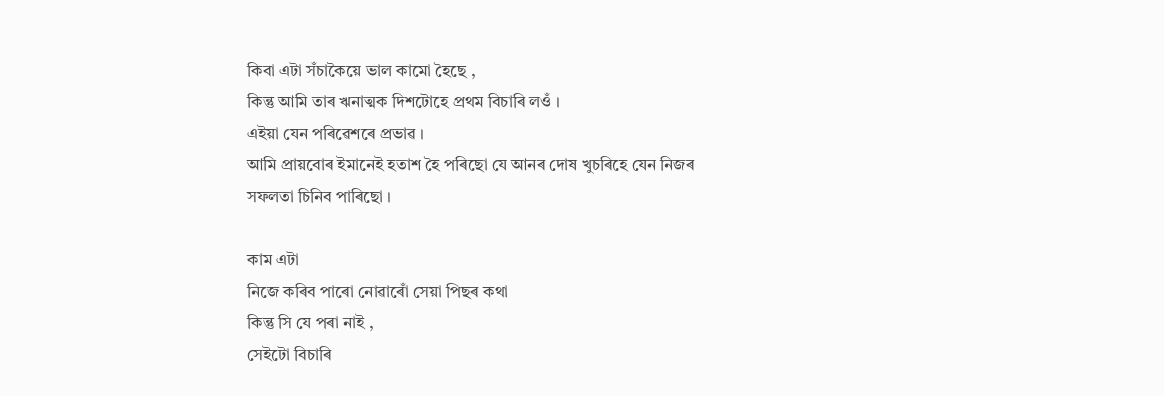কিবা এটা সঁচাকৈয়ে ভাল কামো হৈছে ,
কিন্তু আমি তাৰ ঋনাত্মক দিশটোহে প্ৰথম বিচাৰি লওঁ ।
এইয়া যেন পৰিৱেশৰে প্ৰভাৱ ।
আমি প্ৰায়বোৰ ইমানেই হতাশ হৈ পৰিছো যে আনৰ দোষ খুচৰিহে যেন নিজৰ সফলতা চিনিব পাৰিছো ।

কাম এটা
নিজে কৰিব পাৰো নোৱাৰোঁ সেয়া পিছৰ কথা
কিন্তু সি যে পৰা নাই ,
সেইটো বিচাৰি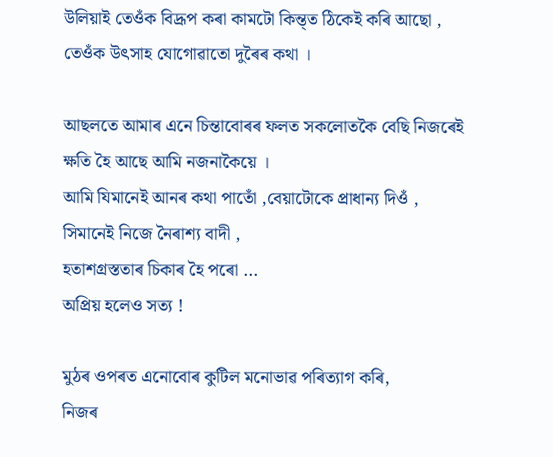উলিয়াই তেওঁক বিদ্ৰূপ কৰা কামটো কিন্ত্ত ঠিকেই কৰি আছো ,
তেওঁক উৎসাহ যোগোৱাতো দুৰৈৰ কথা ।

আছলতে আমাৰ এনে চিন্তাবোৰৰ ফলত সকলোতকৈ বেছি নিজৰেই  ক্ষতি হৈ আছে আমি নজনাকৈয়ে ।
আমি যিমানেই আনৰ কথা পাতোঁ ,বেয়াটোকে প্ৰাধান্য দিওঁ ,
সিমানেই নিজে নৈৰাশ্য বাদী ,
হতাশগ্ৰস্ততাৰ চিকাৰ হৈ পৰো ...
অপ্ৰিয় হলেও সত্য !

মুঠৰ ওপৰত এনোবোৰ কুটিল মনোভাৱ পৰিত্যাগ কৰি,
নিজৰ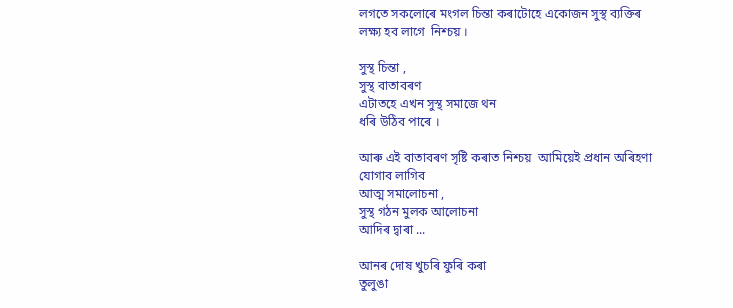লগতে সকলোৰে মংগল চিন্তা কৰাটোহে একোজন সুস্থ ব্যক্তিৰ
লক্ষ্য হব লাগে  নিশ্চয় ।

সুস্থ চিন্তা ,
সুস্থ বাতাবৰণ
এটাতহে এখন সুস্থ সমাজে থন
ধৰি উঠিব পাৰে ।

আৰু এই বাতাবৰণ সৃষ্টি কৰাত নিশ্চয়  আমিয়েই প্ৰধান অৰিহণা যোগাব লাগিব
আত্ম সমালোচনা ,
সুস্থ গঠন মুলক আলোচনা
আদিৰ দ্বাৰা ...

আনৰ দোষ খুচৰি ফুৰি কৰা
তুলুঙা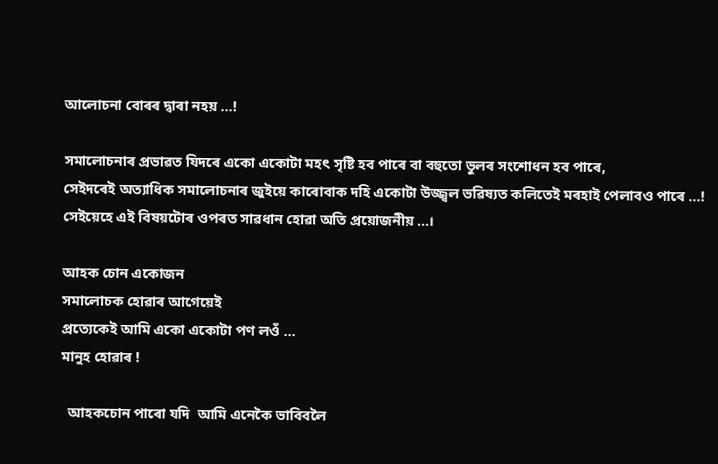আলোচনা বোৰৰ দ্বাৰা নহয় ...!

সমালোচনাৰ প্ৰভাৱত যিদৰে একো একোটা মহৎ সৃষ্টি হব পাৰে বা বহুতো ভুলৰ সংশোধন হব পাৰে,
সেইদৰেই অত্যাধিক সমালোচনাৰ জুইয়ে কাৰোবাক দহি একোটা উজ্জ্বল ভৱিষ্যত কলিতেই মৰহাই পেলাবও পাৰে ...!
সেইয়েহে এই বিষয়টোৰ ওপৰত সাৱধান হোৱা অতি প্ৰয়োজনীয় ...।

আহক চোন একোজন
সমালোচক হোৱাৰ আগেয়েই
প্ৰত্যেকেই আমি একো একোটা পণ লওঁ ...
মানুহ হোৱাৰ !

  আহকচোন পাৰো যদি  আমি এনেকৈ ভাবিবলৈ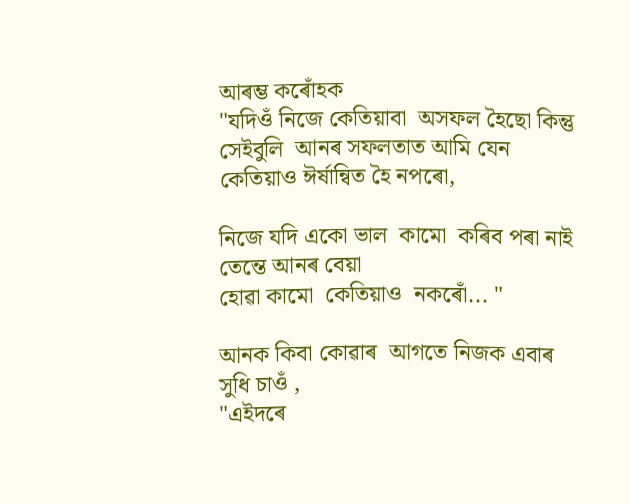আৰম্ভ কৰোঁহক
"যদিওঁ নিজে কেতিয়াবা  অসফল হৈছো কিন্তু সেইবুলি  আনৰ সফলতাত আমি যেন কেতিয়াও ঈৰ্ষান্বিত হৈ নপৰো,

নিজে যদি একো ভাল  কামো  কৰিব পৰা নাই তেন্তে আনৰ বেয়া
হোৱা কামো  কেতিয়াও  নকৰোঁ... "

আনক কিবা কোৱাৰ  আগতে নিজক এবাৰ  সুধি চাওঁ ,
"এইদৰে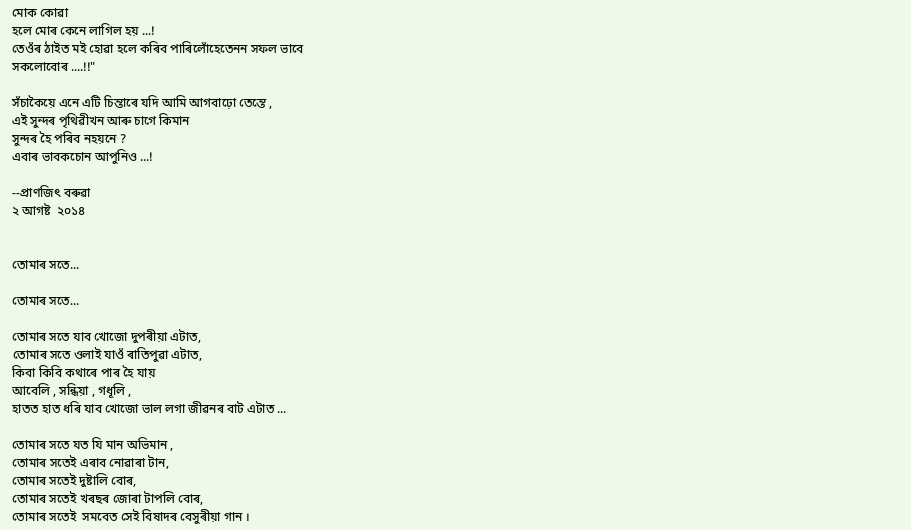মোক কোৱা
হলে মোৰ কেনে লাগিল হয় ...!
তেওঁৰ ঠাইত মই হোৱা হলে কৰিব পাৰিলোঁহেতেনন সফল ভাবে
সকলোবোৰ ....!!"

সঁচাকৈয়ে এনে এটি চিন্তাৰে যদি আমি আগবাঢ়ো তেন্তে ,
এই সুন্দৰ পৃথিৱীখন আৰু চাগে কিমান
সুন্দৰ হৈ পৰিব নহয়নে ?
এবাৰ ভাবকচোন আপুনিও ...!

--প্ৰাণজিৎ বৰুৱা
২ আগষ্ট  ২০১৪


তোমাৰ সতে...

তোমাৰ সতে...

তোমাৰ সতে যাব খোজো দুপৰীয়া এটাত,
তোমাৰ সতে ওলাই যাওঁ ৰাতিপুৱা এটাত,
কিবা কিবি কথাৰে পাৰ হৈ যায়
আবেলি , সন্ধিয়া , গধূলি ,
হাতত হাত ধৰি যাব খোজো ভাল লগা জীৱনৰ বাট এটাত ...

তোমাৰ সতে যত যি মান অভিমান ,
তোমাৰ সতেই এৰাব নোৱাৰা টান,
তোমাৰ সতেই দুষ্টালি বোৰ,
তোমাৰ সতেই খৰছৰ জোৰা টাপলি বোৰ,
তোমাৰ সতেই  সমবেত সেই বিষাদৰ বেসুৰীয়া গান ।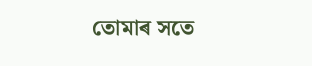তোমাৰ সতে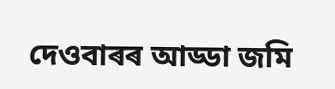দেওবাৰৰ আড্ডা জমি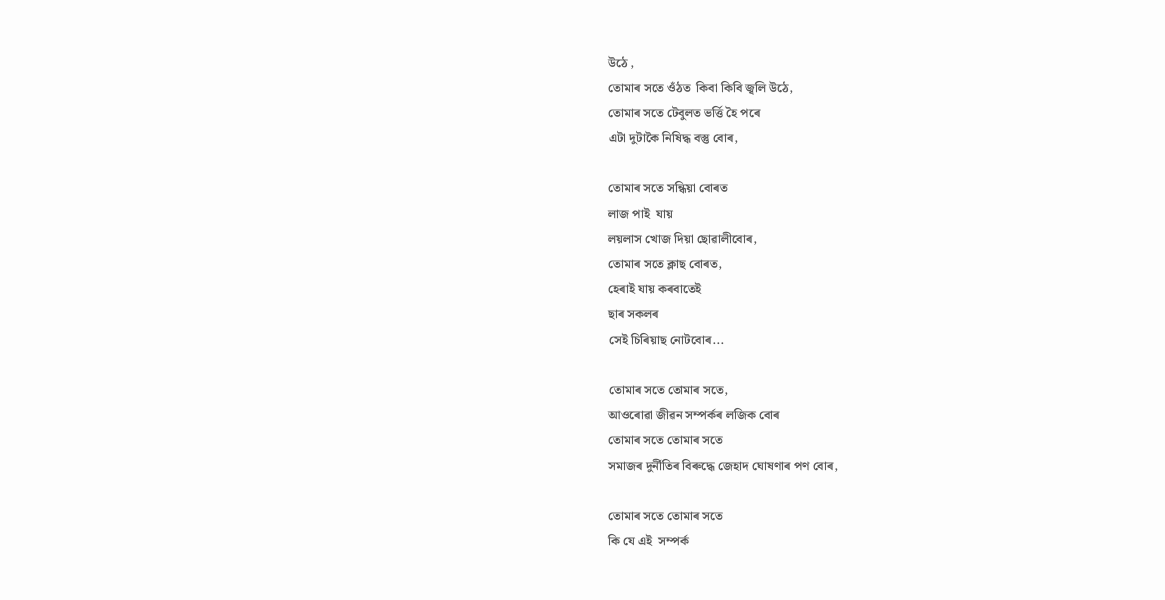উঠে ,
তোমাৰ সতে ওঁঠত  কিবা কিবি জ্বলি উঠে,
তোমাৰ সতে টেবুলত ভৰ্ত্তি হৈ পৰে
এটা দুটাকৈ নিষিদ্ধ বস্তু বোৰ,

তোমাৰ সতে সন্ধিয়া বোৰত
লাজ পাই  যায়
লয়লাস খোজ দিয়া ছোৱালীবোৰ,
তোমাৰ সতে ক্লাছ বোৰত,
হেৰাই যায় কৰবাতেই
ছাৰ সকলৰ
সেই চিৰিয়াছ নোটবোৰ...

তোমাৰ সতে তোমাৰ সতে,
আওৰোৱা জীৱন সম্পৰ্কৰ লজিক বোৰ
তোমাৰ সতে তোমাৰ সতে
সমাজৰ দুৰ্নীতিৰ বিৰুদ্ধে জেহাদ ঘোষণাৰ পণ বোৰ,

তোমাৰ সতে তোমাৰ সতে
কি যে এই  সম্পৰ্ক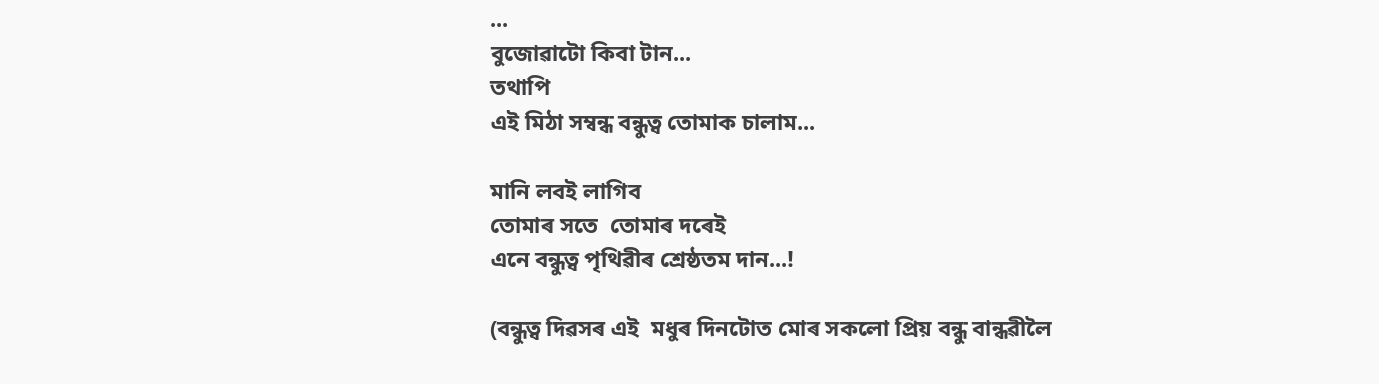...
বুজোৱাটো কিবা টান...
তথাপি
এই মিঠা সম্বন্ধ বন্ধুত্ব তোমাক চালাম...

মানি লবই লাগিব
তোমাৰ সতে  তোমাৰ দৰেই
এনে বন্ধুত্ব পৃথিৱীৰ শ্ৰেষ্ঠতম দান...!

(বন্ধুত্ব দিৱসৰ এই  মধুৰ দিনটোত মোৰ সকলো প্ৰিয় বন্ধু বান্ধৱীলৈ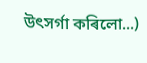উৎসৰ্গা কৰিলো...)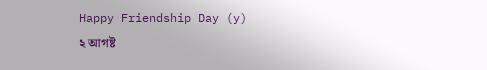Happy Friendship Day (y)
২ আগষ্ট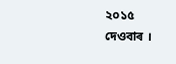২০১৫
দেওবাৰ ।